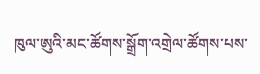ཁུལ་ཨུའི་མང་ཚོགས་སྒྲོག་འགྲེལ་ཚོགས་པས་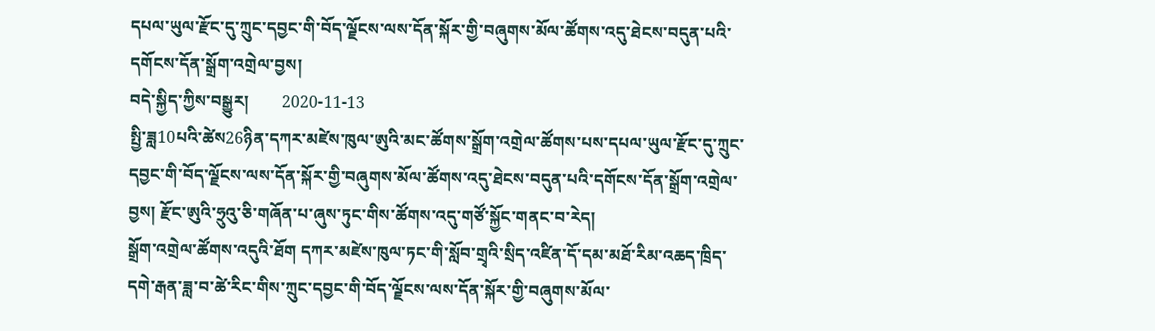དཔལ་ཡུལ་རྫོང་དུ་ཀྲུང་དབྱང་གི་བོད་ལྗོངས་ལས་དོན་སྐོར་གྱི་བཞུགས་མོལ་ཚོགས་འདུ་ཐེངས་བདུན་པའི་དགོངས་དོན་སྒྲོག་འགྲེལ་བྱས།
བདེ་སྐྱིད་ཀྱིས་བསྒྱུར།        2020-11-13
སྤྱི་ཟླ10པའི་ཚེས26ཉིན་དཀར་མཛེས་ཁུལ་ཨུའི་མང་ཚོགས་སྒྲོག་འགྲེལ་ཚོགས་པས་དཔལ་ཡུལ་རྫོང་དུ་ཀྲུང་དབྱང་གི་བོད་ལྗོངས་ལས་དོན་སྐོར་གྱི་བཞུགས་མོལ་ཚོགས་འདུ་ཐེངས་བདུན་པའི་དགོངས་དོན་སྒྲོག་འགྲེལ་བྱས། རྫོང་ཨུའི་ཧྲུའུ་ཅི་གཞོན་པ་ཞུས་ཏུང་གིས་ཚོགས་འདུ་གཙོ་སྐྱོང་གནང་བ་རེད།
སྒྲོག་འགྲེལ་ཚོགས་འདུའི་ཐོག དཀར་མཛེས་ཁུལ་ཏང་གི་སློབ་གྲྭའི་སྲིད་འཛིན་དོ་དམ་མཐོ་རིམ་འཆད་ཁྲིད་དགེ་རྒན་ཟླ་བ་ཚེ་རིང་གིས་ཀྲུང་དབྱང་གི་བོད་ལྗོངས་ལས་དོན་སྐོར་གྱི་བཞུགས་མོལ་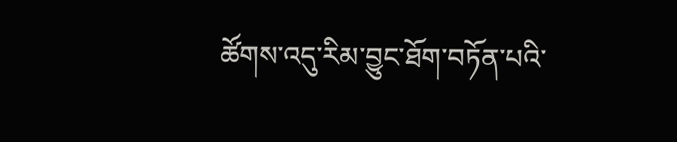ཚོགས་འདུ་རིམ་བྱུང་ཐོག་བཏོན་པའི་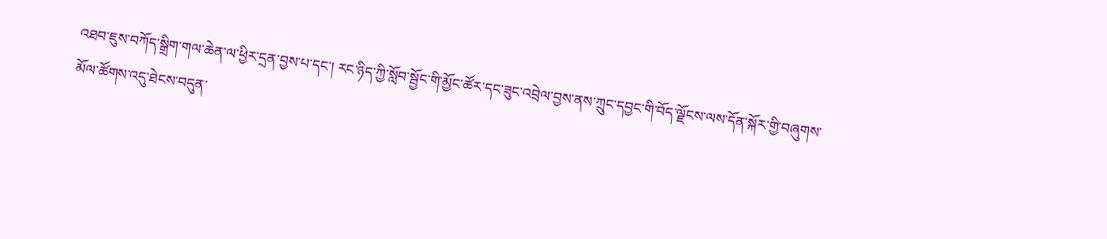འཐབ་ཇུས་བཀོད་སྒྲིག་གལ་ཆེན་ལ་ཕྱིར་དྲན་བྱས་པ་དང་། རང་ཉིད་ཀྱི་སློབ་སྦྱོང་གི་མྱོང་ཚོར་དང་ཟུང་འབྲེལ་བྱས་ནས་ཀྲུང་དབྱང་གི་བོད་ལྗོངས་ལས་དོན་སྐོར་གྱི་བཞུགས་
མོལ་ཚོགས་འདུ་ཐེངས་བདུན་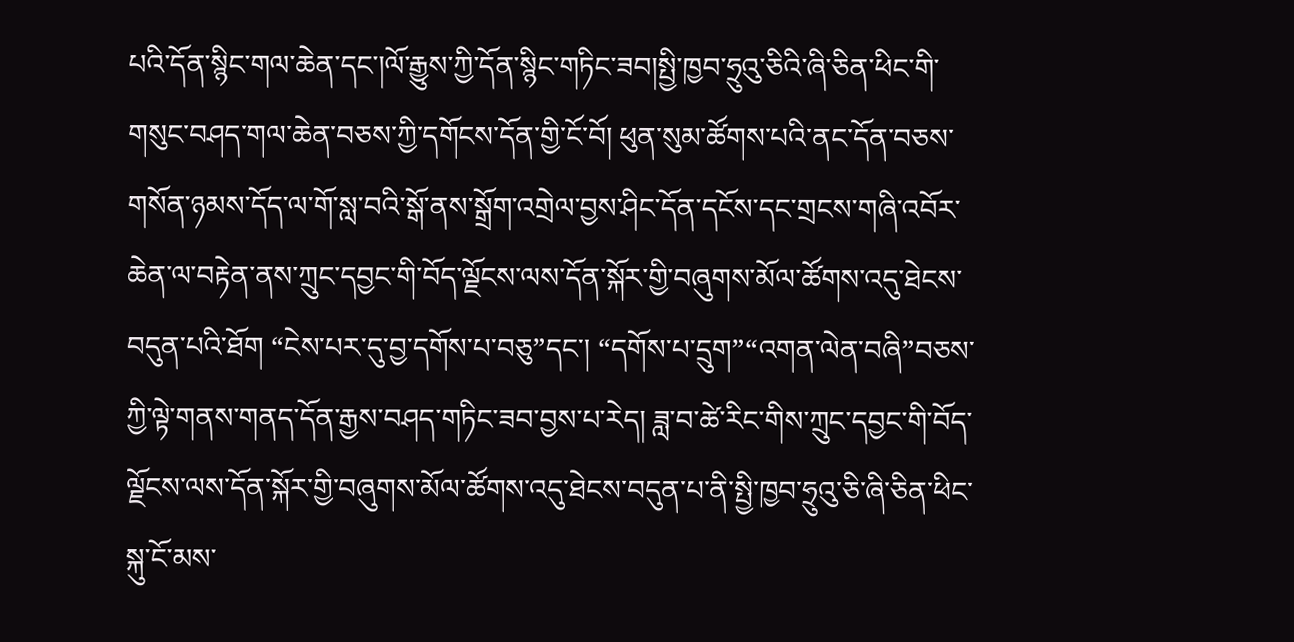པའི་དོན་སྙིང་གལ་ཆེན་དང་།ལོ་རྒྱུས་ཀྱི་དོན་སྙིང་གཏིང་ཟབ།སྤྱི་ཁྱབ་ཧྲུའུ་ཅིའི་ཞི་ཅིན་ཕིང་གི་གསུང་བཤད་གལ་ཆེན་བཅས་ཀྱི་དགོངས་དོན་གྱི་ངོ་བོ། ཕུན་སུམ་ཚོགས་པའི་ནང་དོན་བཅས་གསོན་ཉམས་དོད་ལ་གོ་སླ་བའི་སྒོ་ནས་སྒྲོག་འགྲེལ་བྱས་ཤིང་དོན་དངོས་དང་གྲངས་གཞི་འབོར་ཆེན་ལ་བརྟེན་ནས་ཀྲུང་དབྱང་གི་བོད་ལྗོངས་ལས་དོན་སྐོར་གྱི་བཞུགས་མོལ་ཚོགས་འདུ་ཐེངས་བདུན་པའི་ཐོག “ངེས་པར་དུ་བྱ་དགོས་པ་བཅུ”དང་། “དགོས་པ་དྲུག”“འགན་ལེན་བཞི”བཅས་ཀྱི་ལྟེ་གནས་གནད་དོན་རྒྱས་བཤད་གཏིང་ཟབ་བྱས་པ་རེད། ཟླ་བ་ཚེ་རིང་གིས་ཀྲུང་དབྱང་གི་བོད་ལྗོངས་ལས་དོན་སྐོར་གྱི་བཞུགས་མོལ་ཚོགས་འདུ་ཐེངས་བདུན་པ་ནི་སྤྱི་ཁྱབ་ཧྲུའུ་ཅི་ཞི་ཅིན་ཕིང་སྐུ་ངོ་མས་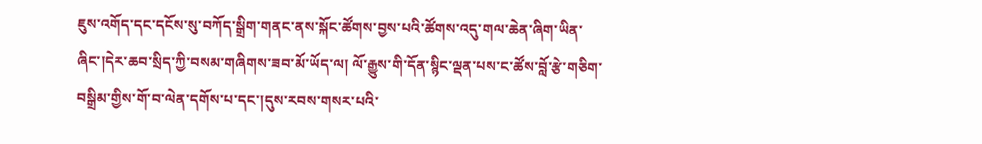ཇུས་འགོད་དང་དངོས་སུ་བཀོད་སྒྲིག་གནང་ནས་སྐོང་ཚོགས་བྱས་པའི་ཚོགས་འདུ་གལ་ཆེན་ཞིག་ཡིན་ཞིང་།དེར་ཆབ་སྲིད་ཀྱི་བསམ་གཞིགས་ཟབ་མོ་ཡོད་ལ། ལོ་རྒྱུས་གི་དོན་སྙིང་ལྡན་པས་ང་ཚོས་བློ་རྩེ་གཅིག་བསྒྲིམ་གྱིས་གོ་བ་ལེན་དགོས་པ་དང་།དུས་རབས་གསར་པའི་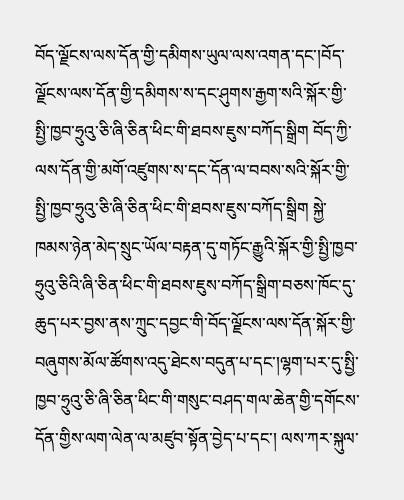བོད་ལྗོངས་ལས་དོན་གྱི་དམིགས་ཡུལ་ལས་འགན་དང་།བོད་ལྗོངས་ལས་དོན་གྱི་དམིགས་ས་དང་ཤུགས་རྒྱག་སའི་སྐོར་གྱི་སྤྱི་ཁྱབ་ཧྲུའུ་ཅི་ཞི་ཅིན་ཕིང་གི་ཐབས་ཇུས་བཀོད་སྒྲིག བོད་ཀྱི་ལས་དོན་གྱི་མགོ་འཛུགས་ས་དང་དོན་ལ་བབས་སའི་སྐོར་གྱི་སྤྱི་ཁྱབ་ཧྲུའུ་ཅི་ཞི་ཅིན་ཕིང་གི་ཐབས་ཇུས་བཀོད་སྒྲིག སྐྱེ་ཁམས་ཉེན་མེད་སྲུང་ཡོལ་བརྟན་དུ་གཏོང་རྒྱུའི་སྐོར་གྱི་སྤྱི་ཁྱབ་ཧྲུའུ་ཅིའི་ཞི་ཅིན་ཕིང་གི་ཐབས་ཇུས་བཀོད་སྒྲིག་བཅས་ཁོང་དུ་ཆུད་པར་བྱས་ནས་ཀྲུང་དབྱང་གི་བོད་ལྗོངས་ལས་དོན་སྐོར་གྱི་བཞུགས་མོལ་ཚོགས་འདུ་ཐེངས་བདུན་པ་དང་།ལྷག་པར་དུ་སྤྱི་ཁྱབ་ཧྲུའུ་ཅི་ཞི་ཅིན་ཕིང་གི་གསུང་བཤད་གལ་ཆེན་གྱི་དགོངས་དོན་གྱིས་ལག་ལེན་ལ་མཛུབ་སྟོན་བྱེད་པ་དང་། ལས་ཀར་སྐུལ་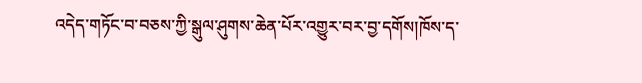འདེད་གཏོང་བ་བཅས་ཀྱི་སྒུལ་ཤུགས་ཆེན་པོར་འགྱུར་བར་བྱ་དགོས།ཁོས་ད་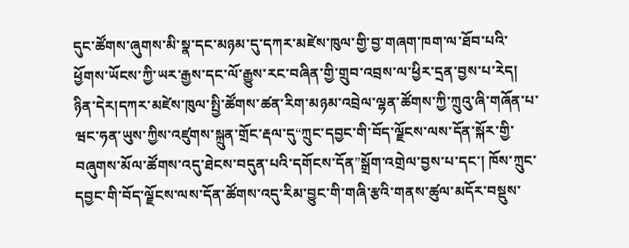དུང་ཚོགས་ཞུགས་མི་སྣ་དང་མཉམ་དུ་དཀར་མཛེས་ཁུལ་གྱི་བྱ་གཞག་ཁག་ལ་ཐོབ་པའི་ཕྱོགས་ཡོངས་ཀྱི་ཡར་རྒྱས་དང་ལོ་རྒྱུས་རང་བཞིན་གྱི་གྲུབ་འབྲས་ལ་ཕྱིར་དྲན་བྱས་པ་རེད།
ཉིན་དེར།དཀར་མཛེས་ཁུལ་སྤྱི་ཚོགས་ཚན་རིག་མཉམ་འབྲེལ་ལྷན་ཚོགས་ཀྱི་ཀྲུའུ་ཞི་གཞོན་པ་ཝང་ཧན་ཡུས་ཀྱིས་འཛུགས་སྐྲུན་གྲོང་རྡལ་དུ“ཀྲུང་དབྱང་གི་བོད་ལྗོངས་ལས་དོན་སྐོར་གྱི་བཞུགས་མོལ་ཚོགས་འདུ་ཐེངས་བདུན་པའི་དགོངས་དོན”སྒྲོག་འགྲེལ་བྱས་པ་དང་། ཁོས་ཀྲུང་དབྱང་གི་བོད་ལྗོངས་ལས་དོན་ཚོགས་འདུ་རིམ་བྱུང་གི་གཞི་རྩའི་གནས་ཚུལ་མདོར་བསྡུས་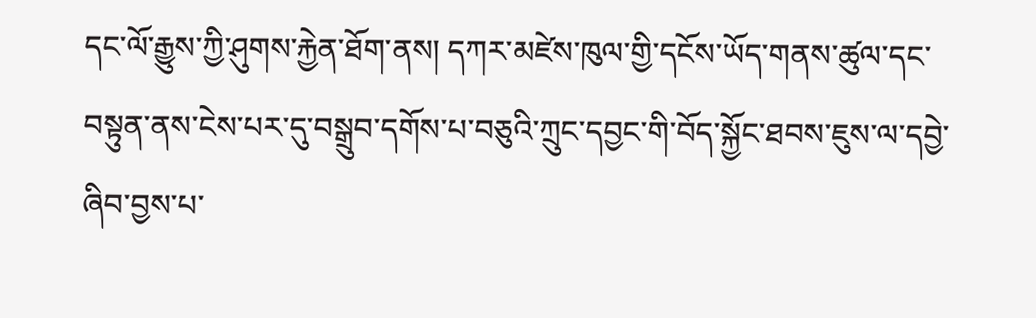དང་ལོ་རྒྱུས་ཀྱི་ཤུགས་རྐྱེན་ཐོག་ནས། དཀར་མཛེས་ཁུལ་གྱི་དངོས་ཡོད་གནས་ཚུལ་དང་བསྟུན་ནས་ངེས་པར་དུ་བསྒྲུབ་དགོས་པ་བཅུའི་ཀྲུང་དབྱང་གི་བོད་སྐྱོང་ཐབས་ཇུས་ལ་དབྱེ་ཞིབ་བྱས་པ་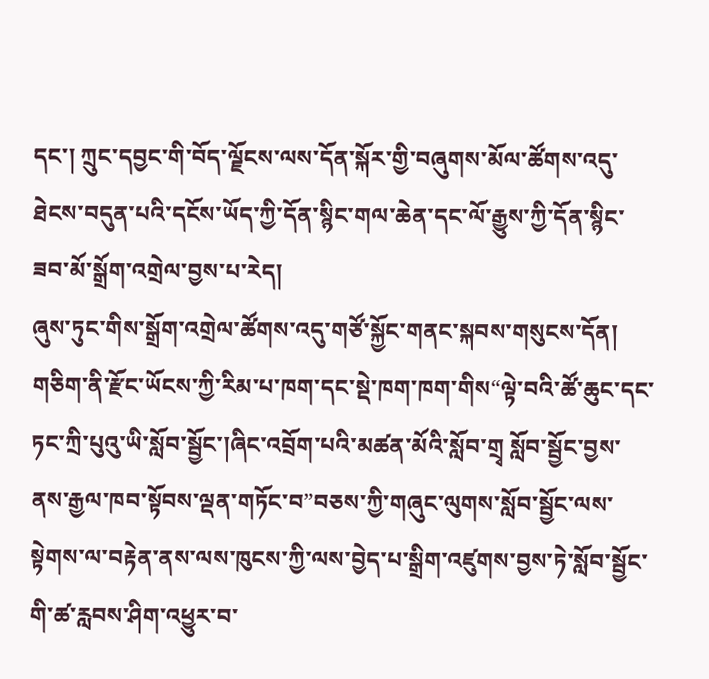དང་། ཀྲུང་དབྱང་གི་བོད་ལྗོངས་ལས་དོན་སྐོར་གྱི་བཞུགས་མོལ་ཚོགས་འདུ་ཐེངས་བདུན་པའི་དངོས་ཡོད་ཀྱི་དོན་སྙིང་གལ་ཆེན་དང་ལོ་རྒྱུས་ཀྱི་དོན་སྙིང་ཟབ་མོ་སྒྲོག་འགྲེལ་བྱས་པ་རེད།
ཞུས་ཏུང་གིས་སྒྲོག་འགྲེལ་ཚོགས་འདུ་གཙོ་སྐྱོང་གནང་སྐབས་གསུངས་དོན། གཅིག་ནི་རྫོང་ཡོངས་ཀྱི་རིམ་པ་ཁག་དང་སྡེ་ཁག་ཁག་གིས“ལྟེ་བའི་ཚོ་ཆུང་དང་ཏང་ཀྲི་པུའུ་ཡི་སློབ་སྦྱོང་།ཞིང་འབྲོག་པའི་མཚན་མོའི་སློབ་གྲྭ སློབ་སྦྱོང་བྱས་ནས་རྒྱལ་ཁབ་སྟོབས་ལྡན་གཏོང་བ”བཅས་ཀྱི་གཞུང་ལུགས་སློབ་སྦྱོང་ལས་སྟེགས་ལ་བརྟེན་ནས་ལས་ཁུངས་ཀྱི་ལས་བྱེད་པ་སྒྲིག་འཛུགས་བྱས་ཏེ་སློབ་སྦྱོང་གི་ཚ་རླབས་ཤིག་འཕྱུར་བ་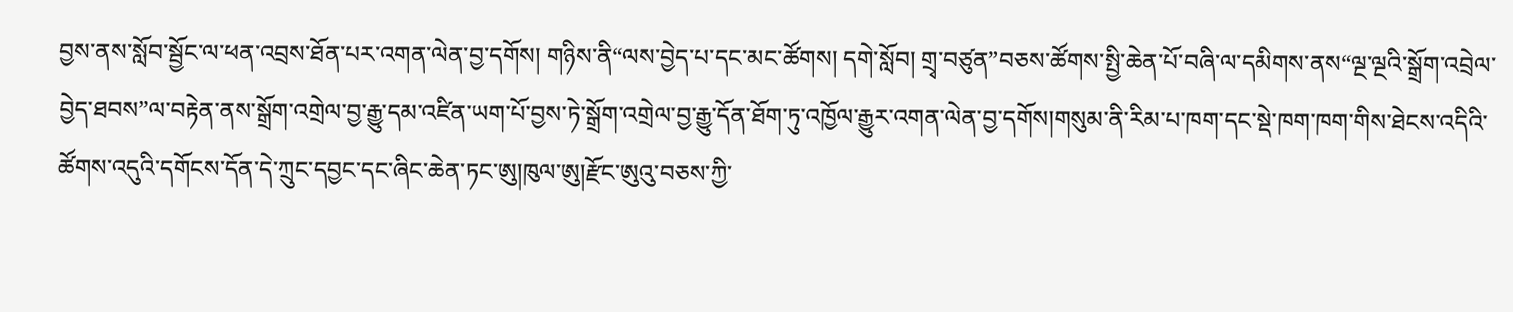བྱས་ནས་སློབ་སྦྱོང་ལ་ཕན་འབྲས་ཐོན་པར་འགན་ལེན་བྱ་དགོས། གཉིས་ནི“ལས་བྱེད་པ་དང་མང་ཚོགས། དགེ་སློབ། གྲྭ་བཙུན”བཅས་ཚོགས་སྤྱི་ཆེན་པོ་བཞི་ལ་དམིགས་ནས“ལྔ་ལྔའི་སྒྲོག་འབྲེལ་བྱེད་ཐབས”ལ་བརྟེན་ནས་སྒྲོག་འགྲེལ་བྱ་རྒྱུ་དམ་འཛིན་ཡག་པོ་བྱས་ཏེ་སྒྲོག་འགྲེལ་བྱ་རྒྱུ་དོན་ཐོག་ཏུ་འཁྱོལ་རྒྱུར་འགན་ལེན་བྱ་དགོས།གསུམ་ནི་རིམ་པ་ཁག་དང་སྡེ་ཁག་ཁག་གིས་ཐེངས་འདིའི་ཚོགས་འདུའི་དགོངས་དོན་དེ་ཀྲུང་དབྱང་དང་ཞིང་ཆེན་ཏང་ཨུ།ཁུལ་ཨུ།རྫོང་ཨུའུ་བཅས་ཀྱི་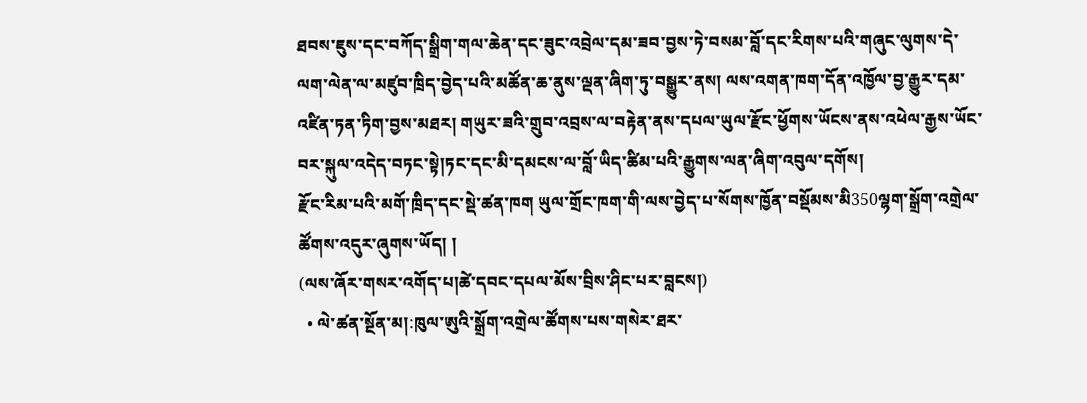ཐབས་ཇུས་དང་བཀོད་སྒྲིག་གལ་ཆེན་དང་ཟུང་འབྲེལ་དམ་ཟབ་བྱས་ཏེ་བསམ་བློ་དང་རིགས་པའི་གཞུང་ལུགས་དེ་ལག་ལེན་ལ་མཛུབ་ཁྲིད་བྱེད་པའི་མཚོན་ཆ་ནུས་ལྡན་ཞིག་ཏུ་བསྒྱུར་ནས། ལས་འགན་ཁག་དོན་འཁྱོལ་བྱ་རྒྱུར་དམ་འཛིན་ཏན་ཏིག་བྱས་མཐར། གཡུར་ཟའི་གྲུབ་འབྲས་ལ་བརྟེན་ནས་དཔལ་ཡུལ་རྫོང་ཕྱོགས་ཡོངས་ནས་འཕེལ་རྒྱས་ཡོང་བར་སྐུལ་འདེད་བཏང་སྟེ།ཏང་དང་མི་དམངས་ལ་བློ་ཡིད་ཚིམ་པའི་རྒྱུགས་ལན་ཞིག་འབུལ་དགོས།
རྫོང་རིམ་པའི་མགོ་ཁྲིད་དང་སྡེ་ཚན་ཁག ཡུལ་གྲོང་ཁག་གི་ལས་བྱེད་པ་སོགས་ཁྱོན་བསྡོམས་མི350ལྷག་སྒྲོག་འགྲེལ་ཚོགས་འདུར་ཞུགས་ཡོད། །
(ལས་ཞོར་གསར་འགོད་པ།ཚེ་དབང་དཔལ་མོས་བྲིས་ཤིང་པར་བླངས།)
  • ལེ་ཚན་སྔོན་མ།:ཁུལ་ཨུའི་སྒྲོག་འགྲེལ་ཚོགས་པས་གསེར་ཐར་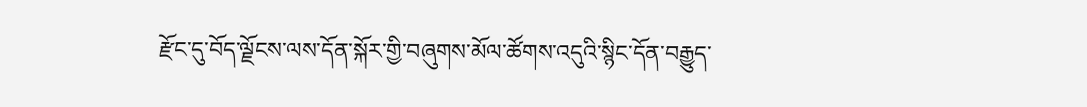རྫོང་དུ་བོད་ལྗོངས་ལས་དོན་སྐོར་གྱི་བཞུགས་མོལ་ཚོགས་འདུའི་སྙིང་དོན་བརྒྱུད་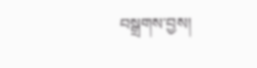བསྒྲགས་བྱས།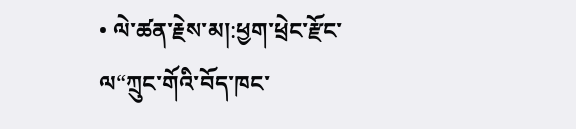• ལེ་ཚན་རྗེས་མ།:ཕྱག་ཕྲེང་རྫོང་ལ“ཀྲུང་གོའི་བོད་ཁང་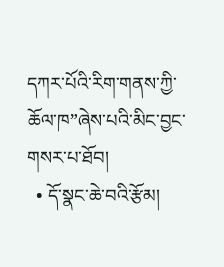དཀར་པོའི་རིག་གནས་ཀྱི་ ཆོལ་ཁ”ཞེས་པའི་མིང་བྱང་གསར་པ་ཐོབ།
  • དོ་སྣང་ཆེ་བའི་རྩོམ།